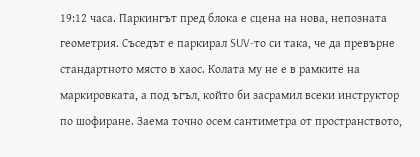19:12 часа. Паркингът пред блока е сцена на нова, непозната геометрия. Съседът е паркирал SUV-то си така, че да превърне стандартното място в хаос. Колата му не е в рамките на маркировката, а под ъгъл, който би засрамил всеки инструктор по шофиране. Заема точно осем сантиметра от пространството,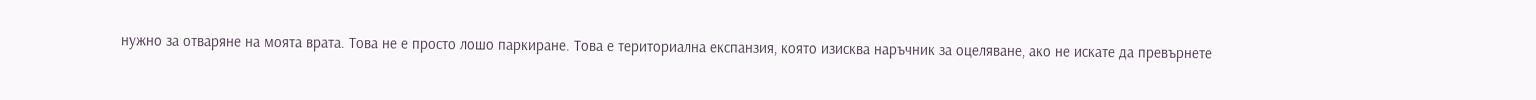нужно за отваряне на моята врата. Това не е просто лошо паркиране. Това е териториална експанзия, която изисква наръчник за оцеляване, ако не искате да превърнете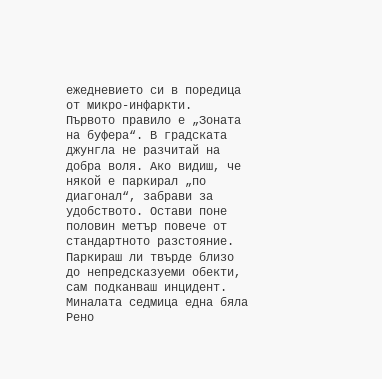ежедневието си в поредица от микро-инфаркти.
Първото правило е „Зоната на буфера“. В градската джунгла не разчитай на добра воля. Ако видиш, че някой е паркирал „по диагонал“, забрави за удобството. Остави поне половин метър повече от стандартното разстояние. Паркираш ли твърде близо до непредсказуеми обекти, сам подканваш инцидент. Миналата седмица една бяла Рено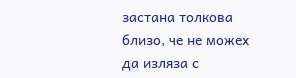застана толкова близо, че не можех да изляза с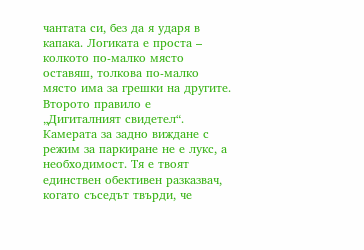чантата си, без да я ударя в капака. Логиката е проста – колкото по-малко място оставяш, толкова по-малко място има за грешки на другите.
Второто правило е „Дигиталният свидетел“. Камерата за задно виждане с режим за паркиране не е лукс, а необходимост. Тя е твоят единствен обективен разказвач, когато съседът твърди, че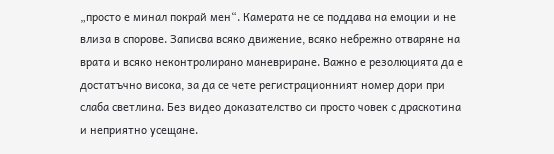„просто е минал покрай мен“. Камерата не се поддава на емоции и не влиза в спорове. Записва всяко движение, всяко небрежно отваряне на врата и всяко неконтролирано маневриране. Важно е резолюцията да е достатъчно висока, за да се чете регистрационният номер дори при слаба светлина. Без видео доказателство си просто човек с драскотина и неприятно усещане.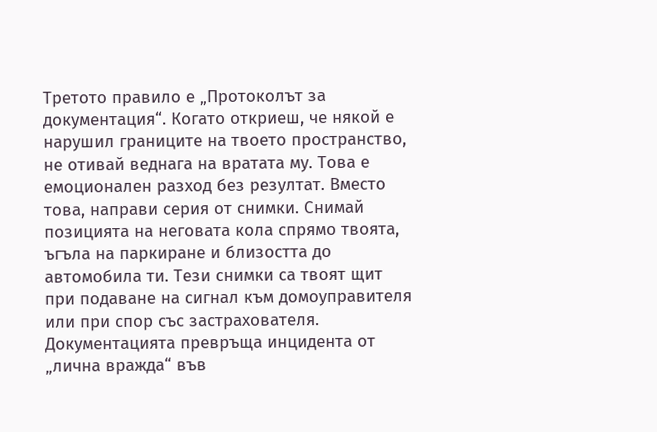Третото правило е „Протоколът за документация“. Когато откриеш, че някой е нарушил границите на твоето пространство, не отивай веднага на вратата му. Това е емоционален разход без резултат. Вместо това, направи серия от снимки. Снимай позицията на неговата кола спрямо твоята, ъгъла на паркиране и близостта до автомобила ти. Тези снимки са твоят щит при подаване на сигнал към домоуправителя или при спор със застрахователя. Документацията превръща инцидента от „лична вражда“ във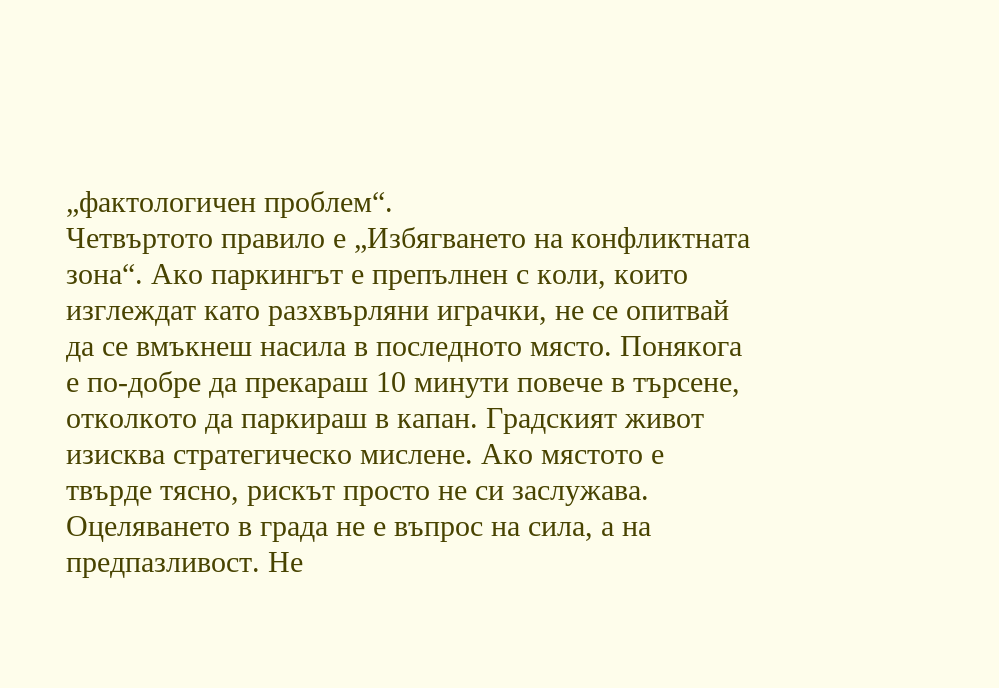„фактологичен проблем“.
Четвъртото правило е „Избягването на конфликтната зона“. Ако паркингът е препълнен с коли, които изглеждат като разхвърляни играчки, не се опитвай да се вмъкнеш насила в последното място. Понякога е по-добре да прекараш 10 минути повече в търсене, отколкото да паркираш в капан. Градският живот изисква стратегическо мислене. Ако мястото е твърде тясно, рискът просто не си заслужава.
Оцеляването в града не е въпрос на сила, а на предпазливост. Не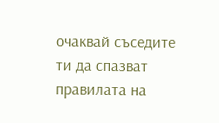очаквай съседите ти да спазват правилата на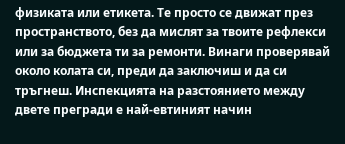физиката или етикета. Те просто се движат през пространството, без да мислят за твоите рефлекси или за бюджета ти за ремонти. Винаги проверявай около колата си, преди да заключиш и да си тръгнеш. Инспекцията на разстоянието между двете прегради е най-евтиният начин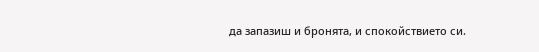да запазиш и бронята, и спокойствието си.